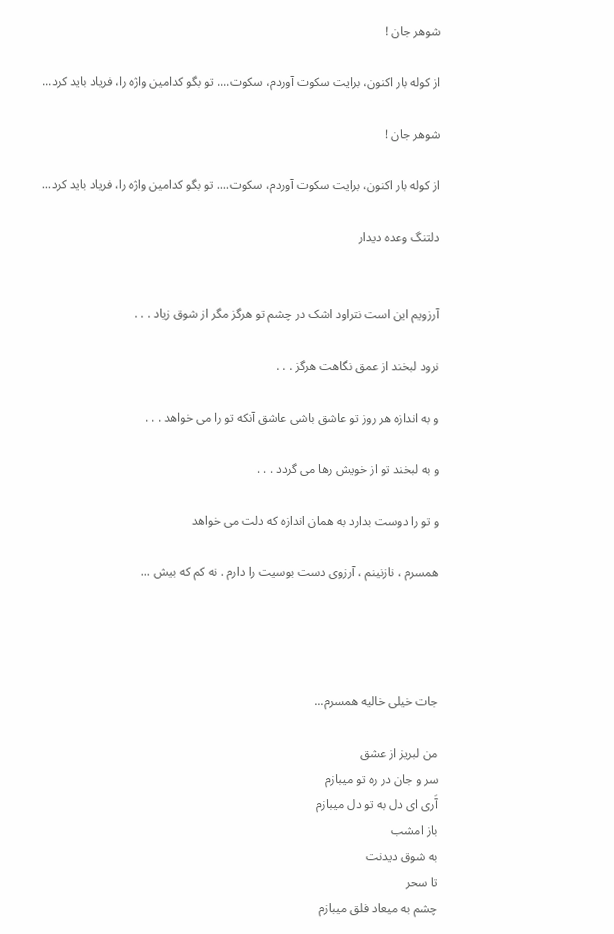شوهر جان !

از کوله بار اکنون، برایت سکوت آوردم، سکوت.... تو بگو کدامین واژه را، فریاد باید کرد...

شوهر جان !

از کوله بار اکنون، برایت سکوت آوردم، سکوت.... تو بگو کدامین واژه را، فریاد باید کرد...

دلتنگ وعده دیدار


آرزویم این است نتراود اشک در چشم تو هرگز مگر از شوق زیاد . . .

نرود لبخند از عمق نگاهت هرگز . . .

و به اندازه هر روز تو عاشق باشی عاشق آنکه تو را می خواهد . . .

و به لبخند تو از خویش رها می گردد . . .

و تو را دوست بدارد به همان اندازه که دلت می خواهد

همسرم ، نازنینم ، آرزوی دست بوسیت را دارم . نه کم که بیش ...




جات خیلی خالیه همسرم...

من لبریز از عشق
سر و جان در ره تو میبازم
آَری ای دل به تو دل میبازم
باز امشب
به شوق دیدنت
تا سحر
چشم به میعاد فلق میبازم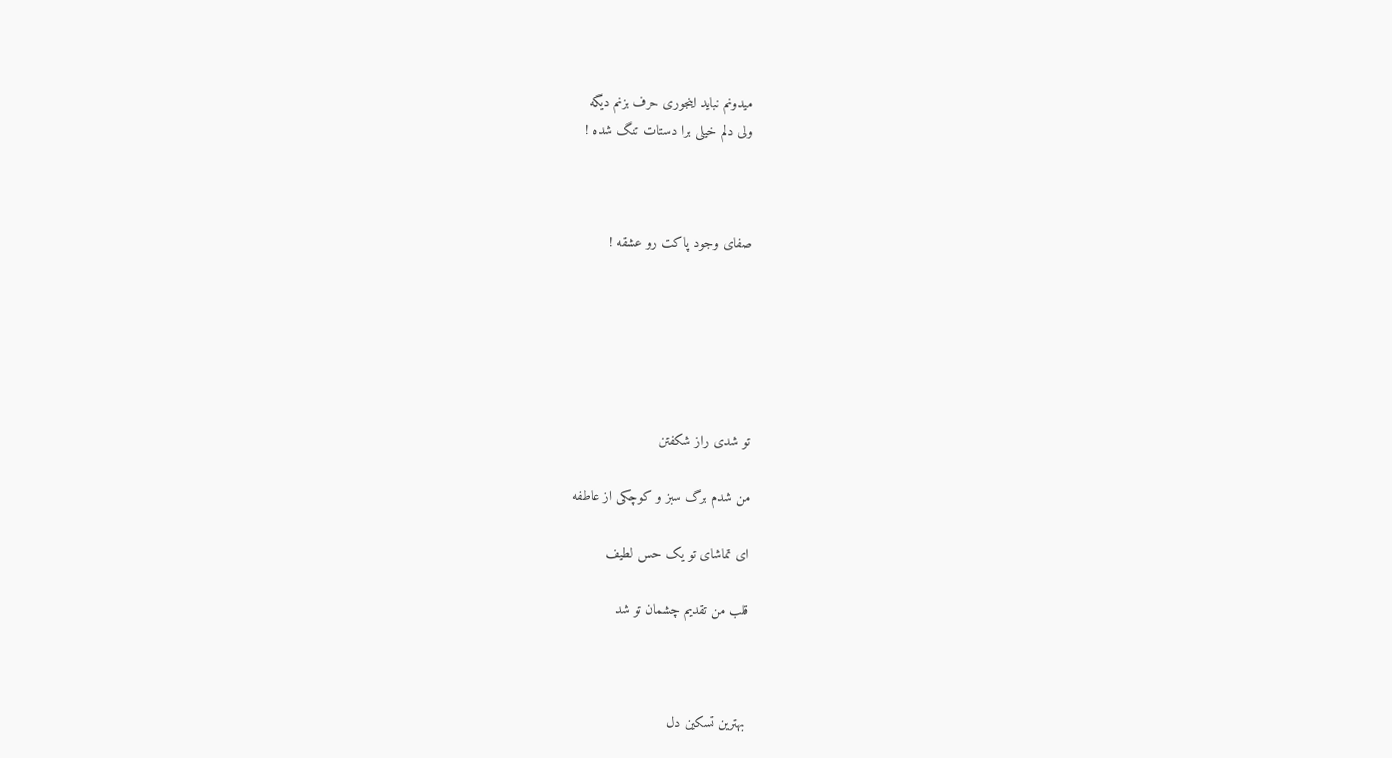میدونم نباید اینجوری حرف بزنم دیگه
ولی دلم خیلی برا دستات تنگ شده !



صفای وجود پاکت رو عشقه !






تو شدی راز شکفتن

من شدم برگ سبز و کوچکی از عاطفه

ای تماشای تو یک حس لطیف

قلب من تقدیم چشمان تو شد



 بهترین تسکین دل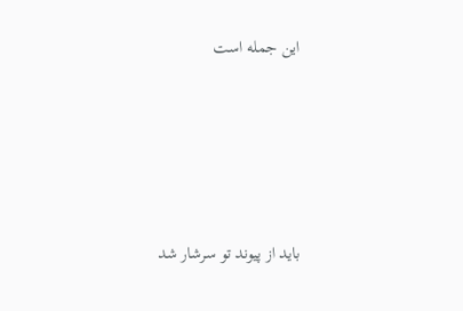این جمله است





باید از پیوند تو سرشار شد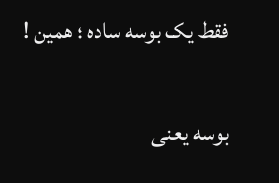فقط یک بوسه ساده ؛ همین !

بوسه یعنی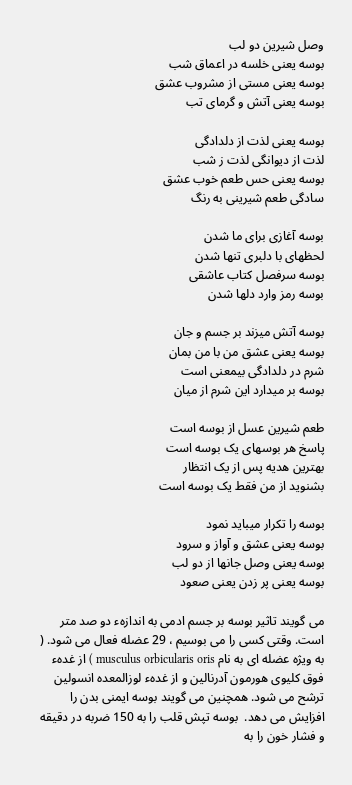وصل شیرین دو لب
بوسه یعنی خلسه در اعماق شب
بوسه یعنی مستی از مشروب عشق
بوسه یعنی آتش و گرمای تب

بوسه یعنی لذت از دلدادگی
لذت از دیوانگی لذت ز شب
بوسه یعنی حس طعم خوب عشق
سادگی طعم شیرینی به رنگ

بوسه آغازی برای ما شدن
لحظهای با دلبری تنها شدن
بوسه سرفصل کتاب عاشقی
بوسه رمز وارد دلها شدن

بوسه آتش میزند بر جسم و جان
بوسه یعنی عشق من با من بمان
شرم در دلدادگی بیمعنی است
بوسه بر میدارد این شرم از میان

طعم شیرین عسل از بوسه است
پاسخ هر بوسهای یک بوسه است
بهترین هدیه پس از یک انتظار
بشنوید از من فقط یک بوسه است

بوسه را تکرار میباید نمود
بوسه یعنی عشق و آواز و سرود
بوسه یعنی وصل جانها از دو لب
بوسه یعنی پر زدن یعنی صعود

می گویند تاثیر بوسه بر جسم ادمی به اندازهء دو صد متر است. وقتی کسی را می بوسیم ، 29 عضله فعال می شود. ( به ویژه عضله ای به نام musculus orbicularis oris ) از غدهء فوق کلیوی هورمون آدرنالین و از غدهء لوزالمعده انسولین ترشح می شود. همچنین می گویند بوسه ایمنی بدن را افزایش می دهد.  بوسه تپش قلب را به 150 ضربه در دقیقه و فشار خون را به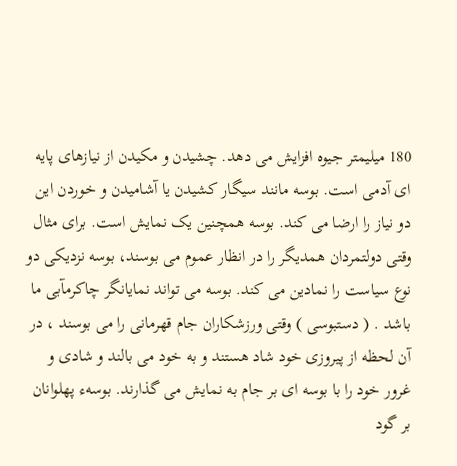180 میلیمتر جیوه افزایش می دهد. چشیدن و مکیدن از نیازهای پایه ای آدمی است. بوسه مانند سیگار کشیدن یا آشامیدن و خوردن این دو نیاز را ارضا می کند. بوسه همچنین یک نمایش است. برای مثال وقتی دولتمردان همدیگر را در انظار عموم می بوسند، بوسه نزدیکی دو نوع سیاست را نمادین می کند. بوسه می تواند نمایانگر چاکرمآبی ما باشد . ( دستبوسی ) وقتی ورزشکاران جام قهرمانی را می بوسند ، در آن لحظه از پیروزی خود شاد هستند و به خود می بالند و شادی و غرور خود را با بوسه ای بر جام به نمایش می گذارند. بوسهء پهلوانان بر گود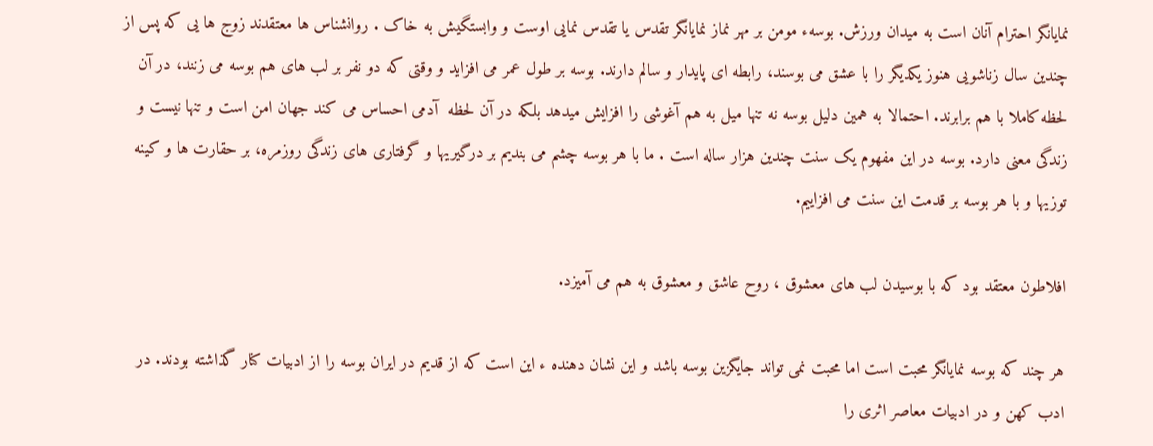نمایانگر احترام آنان است به میدان ورزش. بوسهء مومن بر مهر نماز نمایانگر تقدس یا تقدس نمایی اوست و وابستگیش به خاک . روانشناس ها معتقدند زوج ها یی که پس از چندین سال زناشویی هنوز یکدیگر را با عشق می بوسند، رابطه ای پایدار و سالم دارند. بوسه بر طول عمر می افزاید و وقتی که دو نفر بر لب های هم بوسه می زنند، در آن لحظه کاملا با هم برابرند. احتمالا به همین دلیل بوسه نه تنها میل به هم آغوشی را افزایش میدهد بلکه در آن لحظه  آدمی احساس می کند جهان امن است و تنها نیست و زندگی معنی دارد. بوسه در این مفهوم یک سنت چندین هزار ساله است . ما با هر بوسه چشم می بندیم بر درگیریها و گرفتاری های زندگی روزمره، بر حقارت ها و کینه توزیها و با هر بوسه بر قدمت این سنت می افزاییم.

افلاطون معتقد بود که با بوسیدن لب های معشوق ، روح عاشق و معشوق به هم می آمیزد.

هر چند که بوسه نمایانگر محبت است اما محبت نمی تواند جایگزین بوسه باشد و این نشان دهنده ء این است که از قدیم در ایران بوسه را از ادبیات کنار گذاشته بودند. در ادب کهن و در ادبیات معاصر اثری را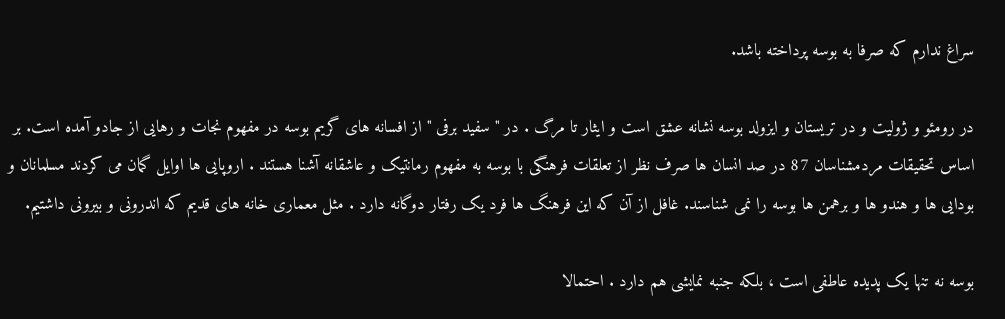سراغ ندارم که صرفا به بوسه پرداخته باشد.

در رومئو و ژولیت و در تریستان و ایزولد بوسه نشانه عشق است و ایثار تا مرگ . در " سفید برفی " از افسانه های گریم بوسه در مفهوم نجات و رهایی از جادو آمده است. بر اساس تحقیقات مردمشناسان 87 در صد انسان ها صرف نظر از تعلقات فرهنگی با بوسه به مفهوم رمانتیک و عاشقانه آشنا هستند . اروپایی ها اوایل گمان می کردند مسلمانان و بودایی ها و هندو ها و برهمن ها بوسه را نمی شناسند. غافل از آن که این فرهنگ ها فرد یک رفتار دوگانه دارد . مثل معماری خانه های قدیم که اندرونی و بیرونی داشتیم.

بوسه نه تنها یک پدیده عاطفی است ، بلکه جنبه نمایشی هم دارد . احتمالا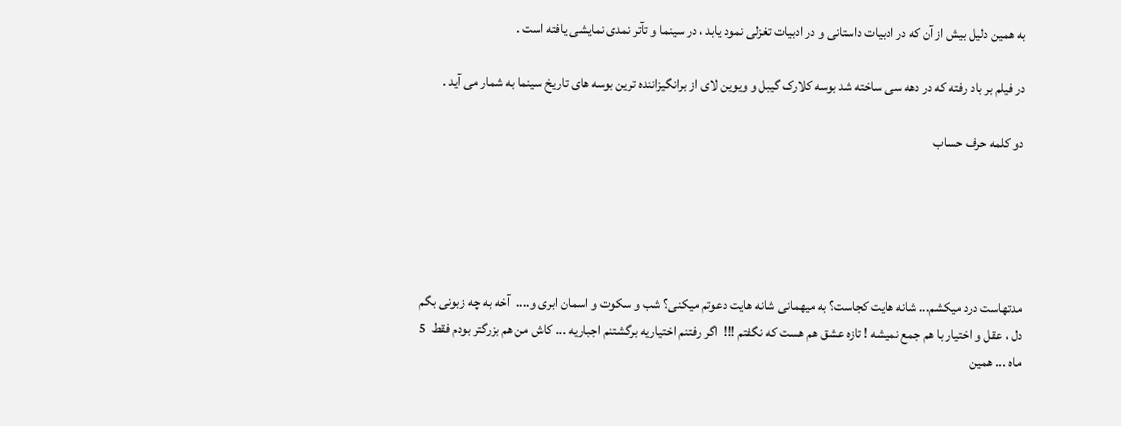به همین دلیل بیش از آن که در ادبیات داستانی و در ادبیات تغزلی نمود یابد ، در سینما و تآتر نمدی نمایشی یافته است .

در فیلم بر باد رفته که در دهه سی ساخته شد بوسه کلارک گیبل و ویوین لای از برانگیزاننده ترین بوسه های تاریخ سینما به شمار می آید .

دو کلمه حرف حساب





مدتهاست درد میکشم... شانه هایت کجاست؟ به میهمانی شانه هایت دعوتم میکنی؟ شب و سکوت و اسمان ابری و....  آخه به چه زبونی بگم دل ، عقل و اختیار با هم جمع نمیشه ! تازه عشق هم هست که نگفتم !!!  اگر رفتنم اختیاریه برگشتنم اجباریه ... کاش من هم بزرگتر بودم فقط  5 ماه ... همین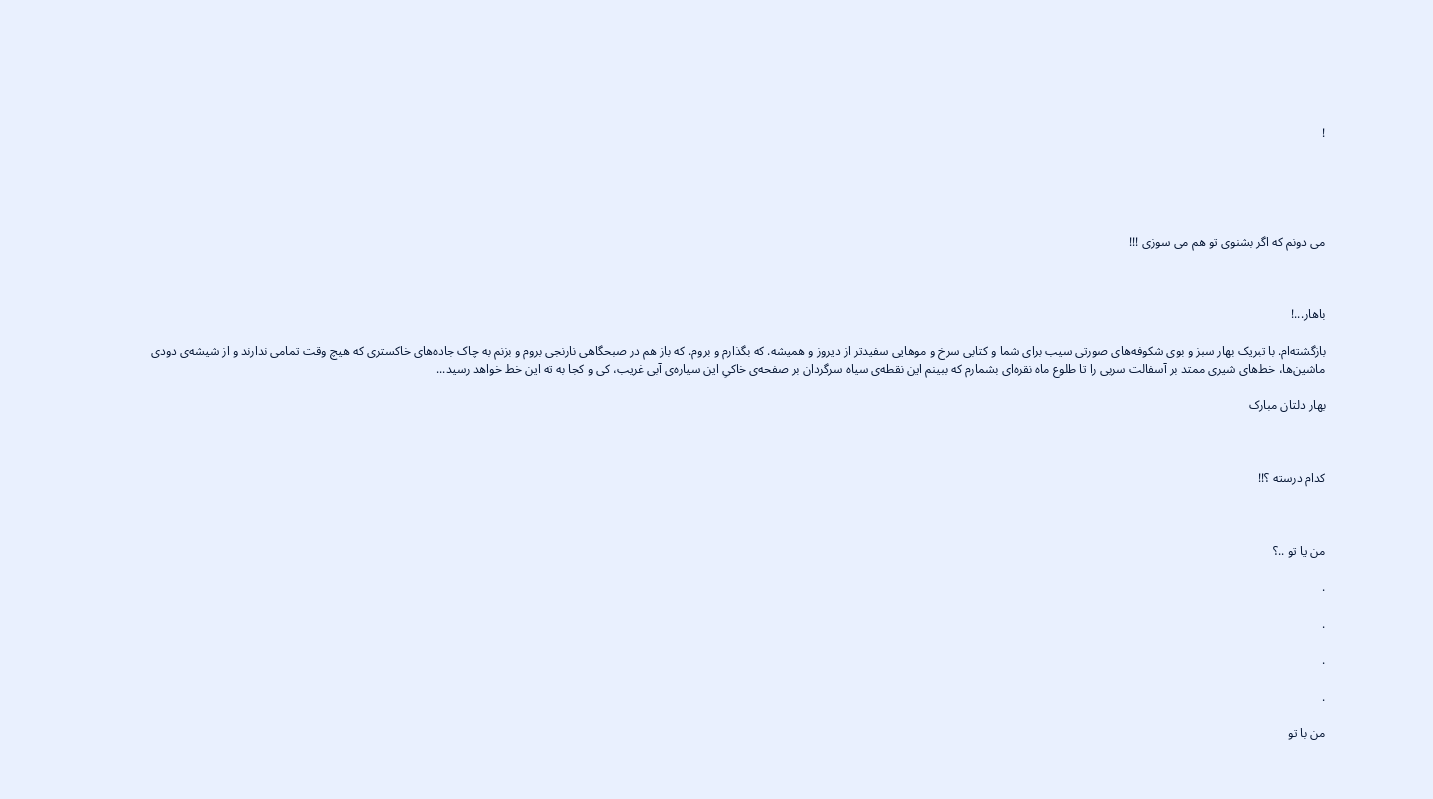!





می دونم که اگر بشنوی تو هم می سوزی !!!



باهار...!

بازگشته‌ام. با تبریک بهار سبز و بوی شکوفه‌های صورتی سیب برای شما و کتابی سرخ و موهایی سفیدتر از دیروز و همیشه. که بگذارم و بروم. که باز هم در صبحگاهی نارنجی بروم و بزنم به چاک جاده‌های خاکستری که هیچ وقت تمامی ندارند و از شیشه‌ی دودی ماشین‌ها، خط‌های شیری ممتد بر آسفالت سربی را تا طلوع ماه نقره‌ای بشمارم که ببینم این نقطه‌ی سیاه سرگردان بر صفحه‌ی خاکیِ این سیاره‌ی آبی غریب، کی و کجا به ته این خط خواهد رسید...

بهار دلتان مبارک



کدام درسته ؟!!



من یا تو ..؟

.

.

.

.

من با تو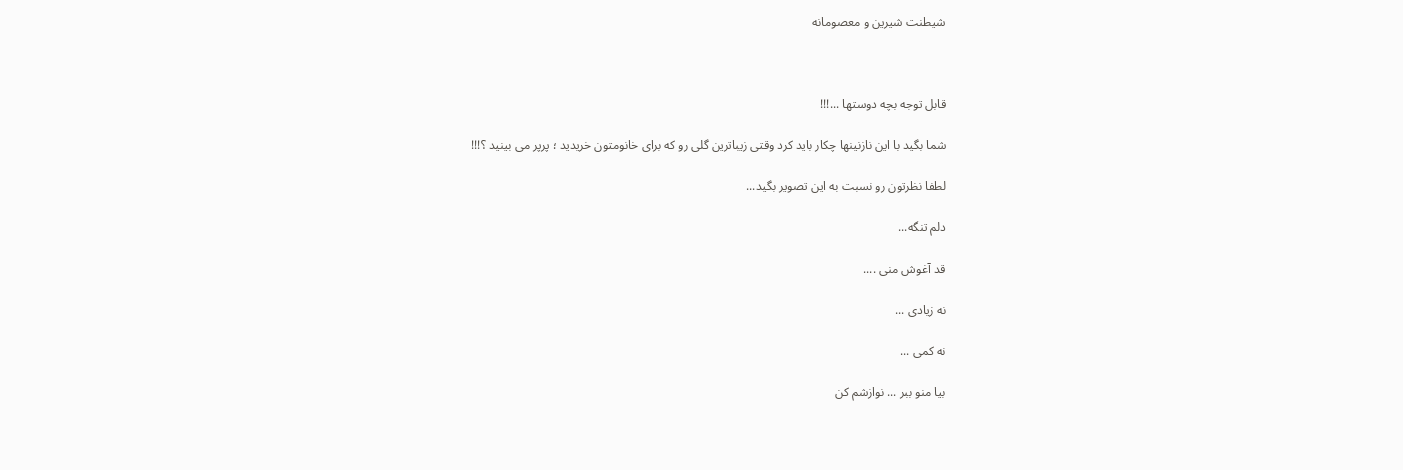شیطنت شیرین و معصومانه



قابل توجه بچه دوستها ...!!!

شما بگید با این نازنینها چکار باید کرد وقتی زیباترین گلی رو که برای خانومتون خریدید ؛ پرپر می بینید ؟!!!

لطفا نظرتون رو نسبت به این تصویر بگید...

دلم تنگه...

قد آغوش منی ....

نه زیادی ...

نه کمی ...

بیا منو ببر ... نوازشم کن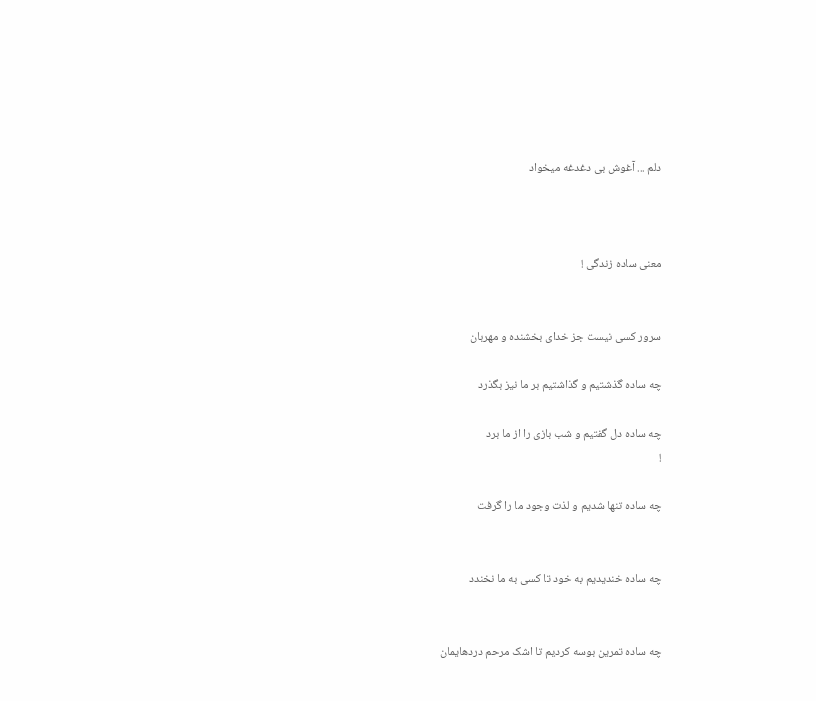دلم ... آغوش بی دغدغه میخواد



معنی ساده زندگی !


سرور کسی نیست جز خدای بخشنده و مهربان

چه ساده گذشتیم و گذاشتیم بر ما نیز بگذرد

چه ساده دل گفتیم و شب بازی را از ما برد
!

چه ساده تنها شدیم و لذت وجود ما را گرفت


چه ساده خندیدیم به خود تا کسی به ما نخندد


چه ساده تمرین بوسه کردیم تا اشک مرحم دردهایمان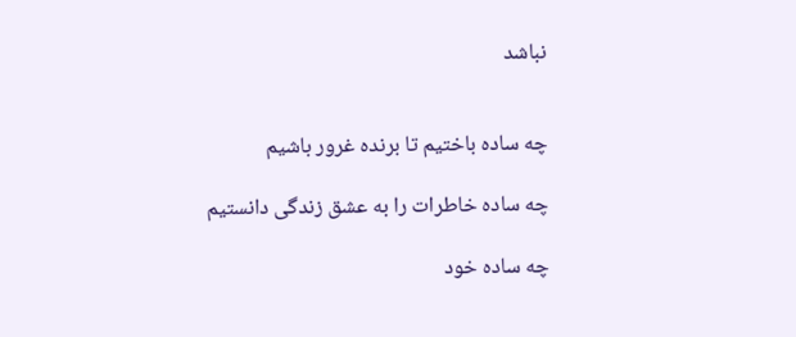نباشد


چه ساده باختیم تا برنده غرور باشیم

چه ساده خاطرات را به عشق زندگی دانستیم

چه ساده خود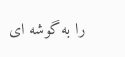را به گوشه ای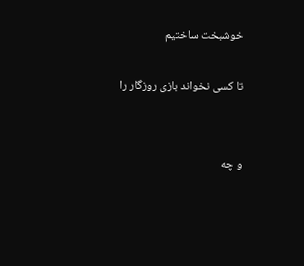خوشبخت ساختیم

تا کسی نخواند بازی روزگار را


و چه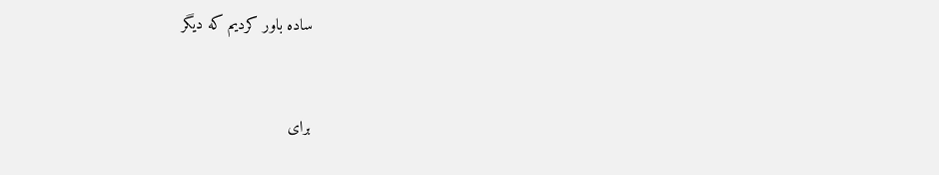ساده باور کردیم که دیگر


برای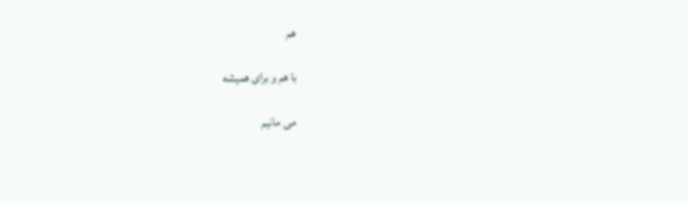هم

با هم و برای همیشه

می مانیم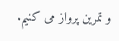و تمرین پرواز می کنیم.